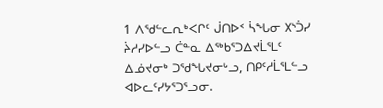1 ᐱᖁᓪᓚᕆᒃᐸᒋᑦ ᒎᑎᐅᑉ ᓵᖓᓂ ᙭ᔅᑑᓯ ᔩᓱᓯᐅᓪᓗ ᑖᓐᓇ ᐃᖅᑲᕐᑐᐃᔪᒫᕐᒪᑦ ᐃᓅᔪᓂᒃ ᑐᖁᖓᔪᓂᒡᓗ, ᑎᑭᑦᓱᒫᕐᒪᓪᓗ ᐊᐅᓚᑦᓯᔭᕐᑐᕐᓗᓂ.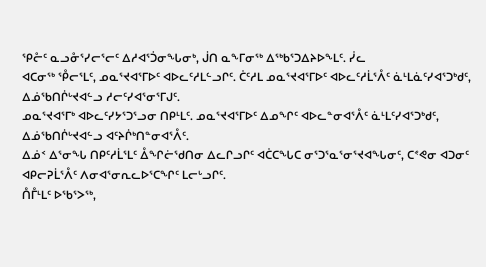ᕿᓔᑦ ᓇᓗᓁᕐᓯᓕᕐᓕᑦ ᐃᓱᐊᕐᑑᓂᖓᓂᒃ, ᒎᑎ ᓇᖕᒥᓂᖅ ᐃᖅᑲᕐᑐᐃᔨᐅᖕᒪᑦ. ᓰᓚ
ᐊᑕᓂᖅ ᕾᓕᕐᒪᑦ, ᓄᓇᕐᔪᐊᕐᒥᐅᑦ ᐊᐅᓚᑦᓱᒪᓪᓗᒋᑦ. ᑖᑦᓱᒪ ᓄᓇᕐᔪᐊᕐᒥᐅᑦ ᐊᐅᓚᑦᓱᒫᕐᐰᑦ ᓈᒻᒪᓈᑦᓯᐊᕐᑐᒃᑯᑦ, ᐃᓅᖃᑎᒌᒡᔪᐊᓪᓗ ᓱᓕᑦᓯᐊᕐᓂᕐᒥᒍᑦ.
ᓄᓇᕐᔪᐊᕐᒥᒃ ᐊᐅᓚᑦᓯᔭᕐᑐᕐᓗᓂ ᑎᑭᒻᒪᑦ. ᓄᓇᕐᔪᐊᕐᒥᐅᑦ ᐃᓄᖏᑦ ᐊᐅᓚᓐᓂᐊᕐᐰᑦ ᓈᒻᒪᑦᓯᐊᕐᑐᒃᑯᑦ, ᐃᓅᖃᑎᒌᒡᔪᐊᓪᓗ ᐊᑦᔨᒌᒃᑎᓐᓂᐊᕐᐰᑦ.
ᐃᓅᑉ ᐃᕐᓂᖓ ᑎᑭᑦᓱᒫᕐᒪᑦ ᐂᖏᓖᖁᑎᓂ ᐃᓚᒋᓗᒋᑦ ᐊᑖᑕᖓᑕ ᓂᕐᑐᕐᓇᕐᓂᕐᔪᐊᖓᓂᑦ, ᑕᕝᕙᓂ ᐊᑐᓂᑦ ᐊᑭᓕᕈᒫᕐᐰᑦ ᐱᓂᐊᕐᓂᕆᓚᐅᕐᑕᖏᑦ ᒪᓕᒡᓗᒋᑦ.
ᑍᒤᒻᒪᑦ ᐅᖃᕐᐳᖅ,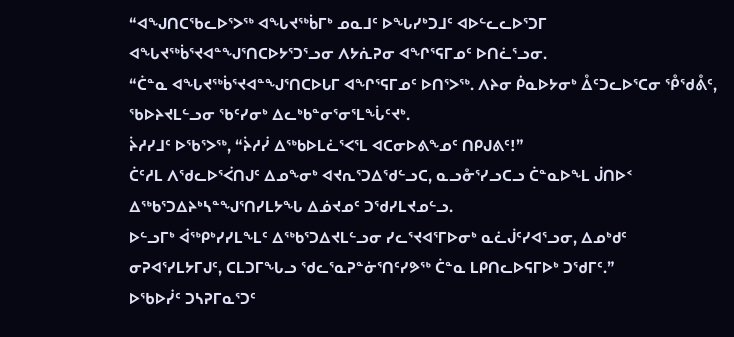“ᐊᖑᑎᑕᖃᓚᐅᕐᐳᖅ ᐊᖓᔪᖅᑳᒥᒃ ᓄᓇᒧᑦ ᐅᖓᓯᒃᑐᒧᑦ ᐊᐅᓪᓚᓚᐅᕐᑐᒥ ᐊᖓᔪᖅᑳᕐᔪᐊᓐᖑᕐᑎᑕᐅᔭᕐᑐᕐᓗᓂ ᐱᔭᕇᕈᓂ ᐊᖏᕐᕋᒥᓄᑦ ᐅᑎᓛᕐᓗᓂ.
“ᑖᓐᓇ ᐊᖓᔪᖅᑳᕐᔪᐊᓐᖑᕐᑎᑕᐅᒐᒥ ᐊᖏᕐᕋᒥᓄᑦ ᐅᑎᕐᐳᖅ. ᐱᔨᓂ ᑮᓇᐅᔭᓂᒃ ᐂᑦᑐᓚᐅᕐᑕᓂ ᕾᖁᕔᑦ, ᖃᐅᔨᔪᒪᓪᓗᓂ ᖃᑦᓯᓂᒃ ᐃᓚᒃᑲᓐᓂᕐᓂᕐᒪᖔᑦᔪᒃ.
ᔩᓱᓯᒧᑦ ᐅᖃᕐᐳᖅ, “ᔩᓱᓰ ᐃᖅᑲᐅᒪᓛᕐᐸᕐᒪ ᐊᑕᓂᐅᕕᖕᓄᑦ ᑎᑭᒍᕕᑦ!”
ᑖᑦᓱᒪ ᐱᖁᓚᐅᕐᐹᑎᒍᑦ ᐃᓄᖕᓂᒃ ᐊᔪᕆᕐᑐᐃᖁᓪᓗᑕ, ᓇᓗᓁᕐᓯᓗᑕᓗ ᑖᓐᓇᐅᖕᒪ ᒎᑎᐅᑉ ᐃᖅᑲᕐᑐᐃᔨᒃᓴᓐᖑᕐᑎᓯᒪᔭᖓ ᐃᓅᔪᓄᑦ ᑐᖁᓯᒪᔪᓄᓪᓗ.
ᐅᓪᓗᒥᒃ ᐋᖅᑭᒃᓯᓯᒪᖕᒪᑦ ᐃᖅᑲᕐᑐᐃᔪᒪᓪᓗᓂ ᓯᓚᕐᔪᐊᕐᒥᐅᓂᒃ ᓇᓛᒎᑦᓯᐊᕐᓗᓂ, ᐃᓄᒃᑯᑦ ᓂᕈᐊᕐᓯᒪᔭᒥᒍᑦ, ᑕᒪᑐᒥᖓᓗ ᖁᓚᕐᓇᕈᓐᓃᕐᑎᑦᓯᕗᖅ ᑖᓐᓇ ᒪᑭᑎᓚᐅᕋᒥᐅᒃ ᑐᖁᒥᑦ.”
ᐅᖃᐅᓰᑦ ᑐᓴᕈᒥᓇᕐᑐᑦ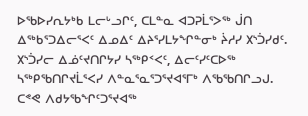ᐅᖃᐅᓯᕆᔭᒃᑲ ᒪᓕᒡᓗᒋᑦ, ᑕᒪᓐᓇ ᐊᑐᕈᒫᕐᐳᖅ ᒎᑎ ᐃᖅᑲᕐᑐᐃᓕᕐᐸᑦ ᐃᓄᐃᑦ ᐃᔨᕐᓯᒪᔭᖏᓐᓂᒃ ᔩᓱᓯ ᙭ᔅᑑᓯᑯᑦ.
᙭ᔅᑑᓯᓕ ᐃᓅᑦᔪᑎᒋᔭᓯ ᓴᖅᑭᑉᐸᑦ, ᐃᓕᑦᓯᑦᑕᐅᖅ ᓴᖅᑭᖃᑎᒋᔪᒫᕐᐸᓯ ᐱᓐᓇᕐᓇᕐᑐᕐᔪᐊᕐᒥᒃ ᐱᖃᖃᑎᒋᓗᒍ.
ᑕᕝᕙ ᐱᑯᔭᖃᖏᑦᑐᕐᔪᐊᖅ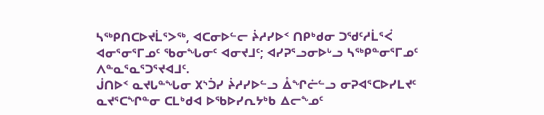ᓴᖅᑭᑎᑕᐅᔪᒫᕐᐳᖅ, ᐊᑕᓂᐅᓪᓕ ᔩᓱᓯᐅᑉ ᑎᑭᒃᑯᓂ ᑐᖁᑦᓱᒫᕐᐹ ᐊᓂᕐᓂᕐᒥᓄᑦ ᖃᓂᖓᓂᑦ ᐊᓂᔪᒧᑦ; ᐊᓯᕈᕐᓗᓂᐅᒡᓗ ᓴᖅᑭᓐᓂᕐᒥᓄᑦ ᐱᓐᓇᕐᓇᕐᑐᕐᔪᐊᒧᑦ.
ᒎᑎᐅᑉ ᓇᔪᒐᓐᖓᓂ ᙭ᔅᑑᓯ ᔩᓱᓯᐅᓪᓗ ᐂᖏᓖᓪᓗ ᓂᕈᐊᕐᑕᐅᓯᒪᔪᑦ ᓇᔪᕐᑕᖏᓐᓂ ᑕᒪᒃᑯᐊ ᐅᖃᐅᓯᕆᔭᒃᑲ ᐃᓕᖕᓄᑦ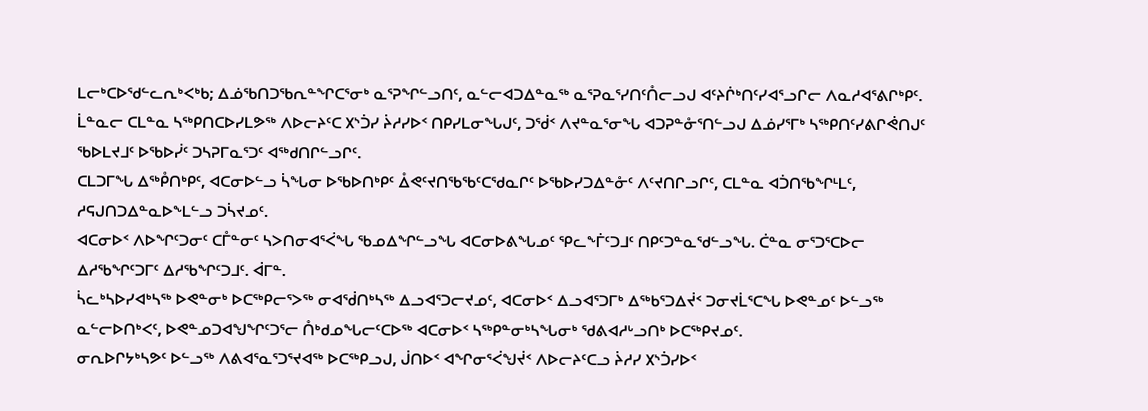ᒪᓕᒃᑕᐅᖁᓪᓚᕆᒃᐸᒃᑲ; ᐃᓅᖃᑎᑐᖃᕆᓐᖏᑕᕐᓂᒃ ᓇᕐᕈᖏᓪᓗᑎᑦ, ᓇᓪᓕᐊᑐᐃᓐᓇᖅ ᓇᕐᕈᓇᕐᓯᑎᑦᑍᓕᓗᒍ ᐊᑦᔨᒌᒃᑎᑦᓯᐊᕐᓗᒋᓕ ᐱᓇᓱᐊᕐᕕᒋᒃᑭᑦ.
ᒫᓐᓇᓕ ᑕᒪᓐᓇ ᓴᖅᑭᑎᑕᐅᓯᒪᕗᖅ ᐱᐅᓕᔨᑦᑕ ᙭ᔅᑑᓯ ᔩᓱᓯᐅᑉ ᑎᑭᓯᒪᓂᖓᒍᑦ, ᑐᖂᑉ ᐱᔪᓐᓇᕐᓂᖓ ᐊᑐᕈᓐᓁᕐᑎᓪᓗᒍ ᐃᓅᓯᕐᒥᒃ ᓴᖅᑭᑎᑦᓯᕕᒋᕚᑎᒍᑦ ᖃᐅᒪᔪᒧᑦ ᐅᖃᐅᓰᑦ ᑐᓴᕈᒥᓇᕐᑐᑦ ᐊᖅᑯᑎᒋᓪᓗᒋᑦ.
ᑕᒪᑐᒥᖓ ᐃᖅᑬᑎᒃᑭᑦ, ᐊᑕᓂᐅᓪᓗ ᓵᖓᓂ ᐅᖃᐅᑎᒃᑭᑦ ᐂᕙᑦᔪᑎᖃᖃᑦᑕᖁᓇᒋᑦ ᐅᖃᐅᓯᑐᐃᓐᓁᑦ ᐱᑦᔪᑎᒋᓗᒋᑦ, ᑕᒪᓐᓇ ᐊᑑᑎᖃᖏᒻᒪᑦ, ᓱᕋᒍᑎᑐᐃᓐᓇᐅᖕᒪᓪᓗ ᑐᓵᔪᓄᑦ.
ᐊᑕᓂᐅᑉ ᐱᐅᖏᑦᑐᓂᑦ ᑕᒤᓐᓂᑦ ᓴᐳᑎᓂᐊᕐᐹᖓ ᖃᓄᐃᖏᓪᓗᖓ ᐊᑕᓂᐅᕕᖓᓄᑦ ᕿᓚᖕᒦᑦᑐᒧᑦ ᑎᑭᑦᑐᓐᓇᖁᓪᓗᖓ. ᑖᓐᓇ ᓂᕐᑐᕐᑕᐅᓕ ᐃᓱᖃᖏᑦᑐᒥᑦ ᐃᓱᖃᖏᑦᑐᒧᑦ. ᐋᒥᓐ.
ᓵᓚᒃᓴᐅᓯᐊᒃᓴᖅ ᐅᕙᓐᓂᒃ ᐅᑕᖅᑭᓕᕐᐳᖅ ᓂᐊᖂᑎᒃᓴᖅ ᐃᓗᐊᕐᑐᓕᔪᓄᑦ, ᐊᑕᓂᐅᑉ ᐃᓗᐊᕐᑐᒥᒃ ᐃᖅᑲᕐᑐᐃᔫᑉ ᑐᓂᔪᒫᕐᑕᖓ ᐅᕙᓐᓄᑦ ᐅᓪᓗᖅ ᓇᓪᓕᐅᑎᒃᐸᑦ, ᐅᕙᓐᓄᑐᐊᖑᖏᑦᑐᕐᓕ ᑍᒃᑯᓄᖓᓕᑦᑕᐅᖅ ᐊᑕᓂᐅᑉ ᓴᖅᑭᓐᓂᒃᓴᖓᓂᒃ ᖁᕕᐊᓱᒡᓗᑎᒃ ᐅᑕᖅᑭᔪᓄᑦ.
ᓂᕆᐅᒋᔭᒃᓴᕗᑦ ᐅᓪᓗᖅ ᐱᕕᐊᕐᓇᕐᑐᕐᔪᐊᖅ ᐅᑕᖅᑭᓗᒍ, ᒎᑎᐅᑉ ᐊᖏᓂᕐᐹᖑᔫᑉ ᐱᐅᓕᔨᑦᑕᓗ ᔩᓱᓯ ᙭ᔅᑑᓯᐅᑉ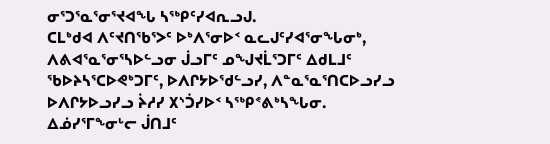ᓂᕐᑐᕐᓇᕐᓂᕐᔪᐊᖓ ᓴᖅᑭᑦᓯᐊᕆᓗᒍ.
ᑕᒪᒃᑯᐊ ᐱᑦᔪᑎᖃᕐᐳᑦ ᐅᒃᐱᕐᓂᐅᑉ ᓇᓚᒍᑦᓯᐊᕐᓂᖓᓂᒃ, ᐱᕕᐊᕐᓇᕐᓂᕐᓴᐅᓪᓗᓂ ᒎᓗᒥᑦ ᓄᖑᔪᒫᕐᑐᒥᑦ ᐃᑯᒪᒧᑦ ᖃᐅᔨᓴᕐᑕᐅᕙᒃᑐᒥᑦ, ᐅᐱᒋᔭᐅᖁᓪᓗᓯ, ᐱᓐᓇᕐᓇᕐᑎᑕᐅᓗᓯᓗ ᐅᐱᒋᔭᐅᓗᓯᓗ ᔩᓱᓯ ᙭ᔅᑑᓯᐅᑉ ᓴᖅᑭᕝᕕᒃᓴᖓᓂ.
ᐃᓅᓯᕐᒥᖕᓂᒡᓕ ᒎᑎᒧᑦ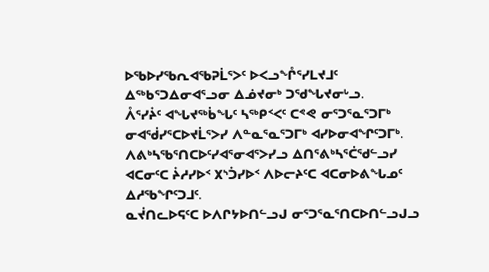ᐅᖃᐅᓯᖃᕆᐊᖃᕈᒫᕐᐳᑦ ᐅᐸᓗᖕᒊᕐᓯᒪᔪᒧᑦ ᐃᖅᑲᕐᑐᐃᓂᐊᕐᓗᓂ ᐃᓅᔪᓂᒃ ᑐᖁᖓᔪᓂᒡᓗ.
ᐰᕐᓯᔩᑦ ᐊᖓᔪᖅᑳᖓᑦ ᓴᖅᑭᑉᐸᑦ ᑕᕝᕙ ᓂᕐᑐᕐᓇᕐᑐᒥᒃ ᓂᐊᖂᓯᕐᑕᐅᔪᒫᕐᐳᓯ ᐱᓐᓇᕐᓇᕐᑐᒥᒃ ᐊᓯᐅᓂᐊᖏᑦᑐᒥᒃ.
ᐱᕕᒃᓴᖃᕐᑎᑕᐅᑦᓯᐊᕐᓂᐊᕐᐳᓯᓗ ᐃᑎᕐᕕᒃᓴᕐᑖᖁᓪᓗᓯ ᐊᑕᓂᑦᑕ ᔩᓱᓯᐅᑉ ᙭ᔅᑑᓯᐅᑉ ᐱᐅᓕᔨᑦᑕ ᐊᑕᓂᐅᕕᖓᓄᑦ ᐃᓱᖃᖏᑦᑐᒧᑦ.
ᓇᔫᑎᓚᐅᕋᑦᑕ ᐅᐱᒋᔭᐅᑎᓪᓗᒍ ᓂᕐᑐᕐᓇᕐᑎᑕᐅᑎᓪᓗᒍᓗ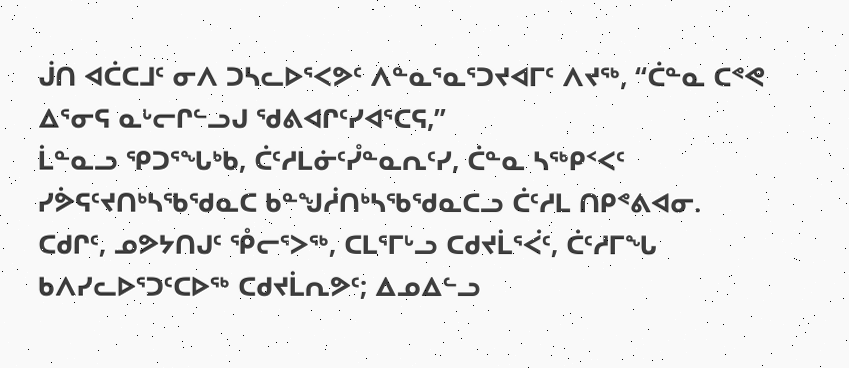ᒎᑎ ᐊᑖᑕᒧᑦ ᓂᐱ ᑐᓴᓚᐅᕐᐸᕗᑦ ᐱᓐᓇᕐᓇᕐᑐᔪᐊᒥᑦ ᐱᔪᖅ, “ᑖᓐᓇ ᑕᕝᕙ ᐃᕐᓂᕋ ᓇᒡᓕᒋᓪᓗᒍ ᖁᕕᐊᒋᑦᓯᐊᕐᑕᕋ,”
ᒫᓐᓇᓗ ᕿᑐᕐᖓᒃᑲ, ᑖᑦᓱᒪᓃᑦᓮᓐᓇᕆᑦᓯ, ᑖᓐᓇ ᓴᖅᑭᑉᐸᑦ ᓯᕘᕋᑦᔪᑎᒃᓴᖃᖁᓇᑕ ᑲᓐᖑᓲᑎᒃᓴᖃᖁᓇᑕᓗ ᑖᑦᓱᒪ ᑎᑭᕝᕕᐊᓂ.
ᑕᑯᒋᑦ, ᓄᕗᔭᑎᒍᑦ ᕾᓕᕐᐳᖅ, ᑕᒪᕐᒥᒡᓗ ᑕᑯᔪᒫᕐᐹᑦ, ᑖᑦᓱᒥᖓ ᑲᐱᓯᓚᐅᕐᑐᑦᑕᐅᖅ ᑕᑯᔪᒫᕆᕗᑦ; ᐃᓄᐃᓪᓗ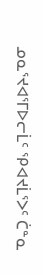ᓄᓇᕐᔪᐊᕐᒥᐅᓕᒫᑦ ᕿᐊᔪᒫᕐᐳᑦ ᑖᓐᓇ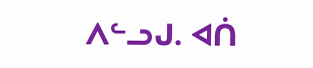ᐱᓪᓗᒍ. ᐊᑏ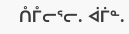ᑍᒤᓕᕐᓕ. ᐋᒦᓐ.